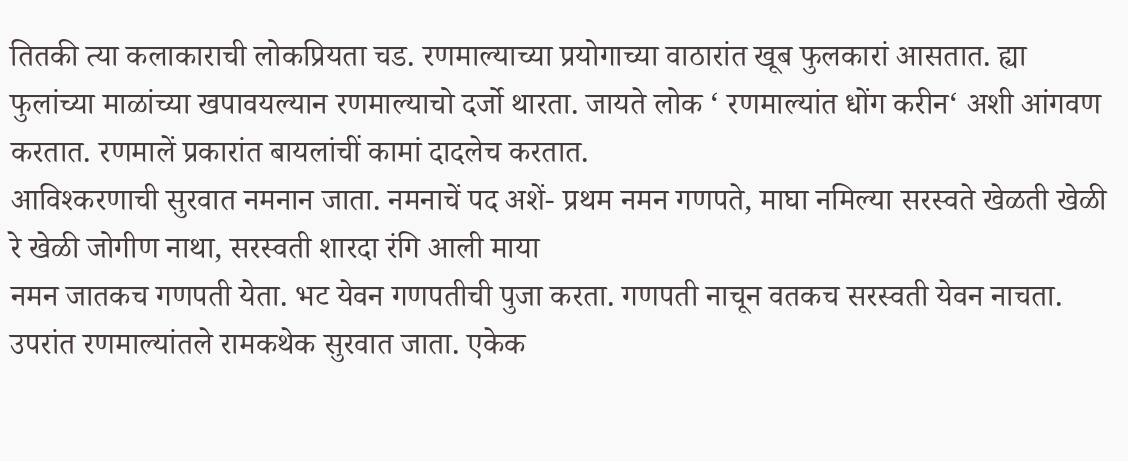तितकी त्या कलाकाराची लोकप्रियता चड. रणमाल्याच्या प्रयोगाच्या वाठारांत खूब फुलकारां आसतात. ह्या फुलांच्या माळांच्या खपावयल्यान रणमाल्याचो दर्जो थारता. जायते लोक ‘ रणमाल्यांत धोंग करीन‘ अशी आंगवण करतात. रणमालें प्रकारांत बायलांचीं कामां दादलेच करतात.
आविश्करणाची सुरवात नमनान जाता. नमनाचें पद अशें- प्रथम नमन गणपते, माघा नमिल्या सरस्वते खेळती खेळी रे खेळी जोगीण नाथा, सरस्वती शारदा रंगि आली माया
नमन जातकच गणपती येता. भट येवन गणपतीची पुजा करता. गणपती नाचून वतकच सरस्वती येवन नाचता. उपरांत रणमाल्यांतले रामकथेक सुरवात जाता. एकेक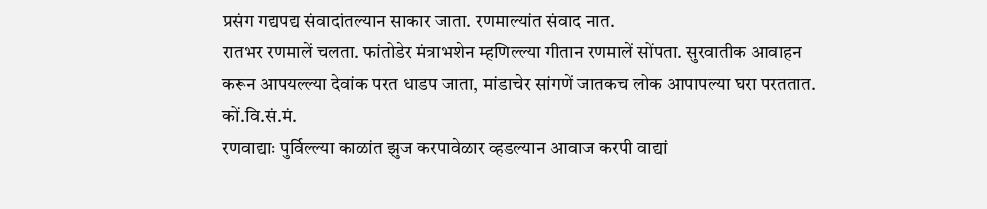प्रसंग गद्यपद्य संवादांतल्यान साकार जाता. रणमाल्यांत संवाद नात.
रातभर रणमालें चलता. फांतोडेर मंत्राभशेन म्हणिल्ल्या गीतान रणमालें सोंपता. सुरवातीक आवाहन करून आपयल्ल्या देवांक परत धाडप जाता, मांडाचेर सांगणें जातकच लोक आपापल्या घरा परततात.
कों.वि.सं.मं.
रणवाद्याः पुर्विल्ल्या काळांत झुज करपावेळार व्हडल्यान आवाज करपी वाद्यां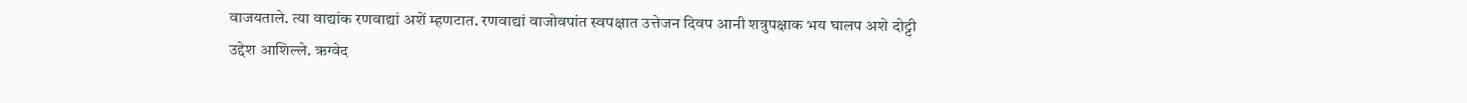वाजयताले. त्या वाद्यांक रणवाद्यां अशें म्हणटात. रणवाद्यां वाजोवपांत स्वपक्षात उत्तेजन दिवप आनी शत्रुपक्षाक भय घालप अशे दोट्टी उद्देश आशिल्ले. ऋग्वेद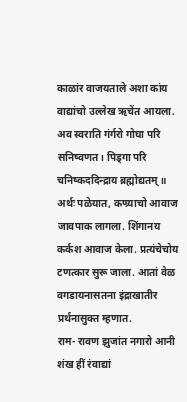काळांर वाजयताले अशा कांय वाद्यांचो उल्लेख ऋचेंत आयला.
अव स्वराति गंर्गरो गोघा परि सनिष्वणत। पिड्गा परि चनिष्कददिन्द्राय ब्रह्मोद्यतम्॥
अर्थः पळेयात, कण्र्याचो आवाज जावपाक लागला. शिंगानय कर्कश आवाज केला. प्रत्यंचेचोय टणत्कार सुरू जाला. आतां वेळ वगडायनासतना इंद्राखातीर प्रर्थनासुक्त म्हणात.
राम- रावण झुजांत नगारो आनी शंख हीं रंवाद्यां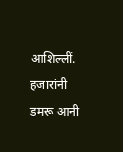आशिल्लीं. हजारांनी डमरू आनी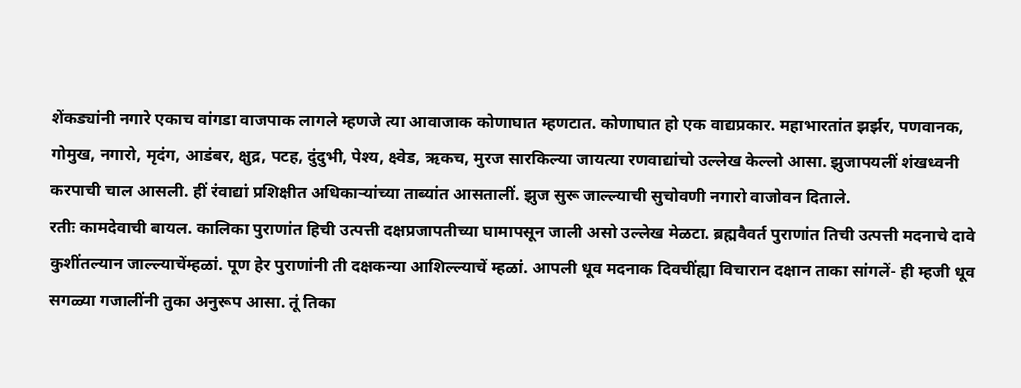शेंकड्यांनी नगारे एकाच वांगडा वाजपाक लागले म्हणजे त्या आवाजाक कोणाघात म्हणटात. कोणाघात हो एक वाद्यप्रकार. महाभारतांत झर्झर, पणवानक, गोमुख, नगारो, मृदंग, आडंबर, क्षुद्र, पटह, दुंदुभी, पेश्य, क्ष्वेड, ऋकच, मुरज सारकिल्या जायत्या रणवाद्यांचो उल्लेख केल्लो आसा. झुजापयलीं शंखध्वनी करपाची चाल आसली. हीं रंवाद्यां प्रशिक्षीत अधिकाऱ्यांच्या ताब्यांत आसतालीं. झुज सुरू जाल्ल्याची सुचोवणी नगारो वाजोवन दिताले.
रतीः कामदेवाची बायल. कालिका पुराणांत हिची उत्पत्ती दक्षप्रजापतीच्या घामापसून जाली असो उल्लेख मेळटा. ब्रह्मवैवर्त पुराणांत तिची उत्पत्ती मदनाचे दावे कुशींतल्यान जाल्ल्याचेंम्हळां. पूण हेर पुराणांनी ती दक्षकन्या आशिल्ल्याचें म्हळां. आपली धूव मदनाक दिवचींह्या विचारान दक्षान ताका सांगलें- ही म्हजी धूव सगळ्या गजालींनी तुका अनुरूप आसा. तूं तिका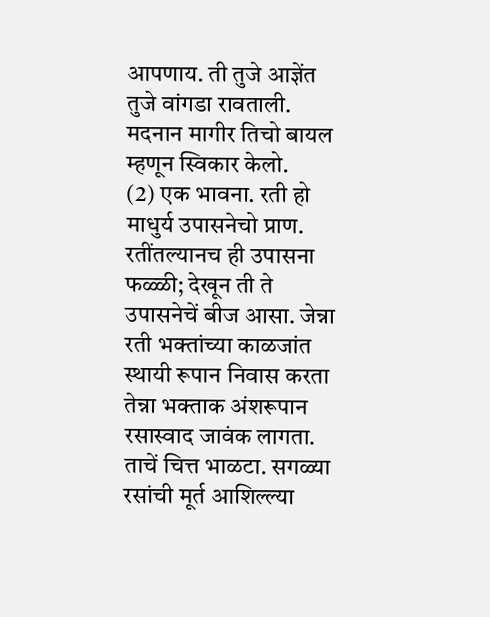आपणाय. ती तुजे आज्ञेंत तुजे वांगडा रावताली. मदनान मागीर तिचो बायल म्हणून स्विकार केलो.
(2) एक भावना. रती हो माधुर्य उपासनेचो प्राण. रतींतल्यानच ही उपासना फळ्ळी; देखून ती ते उपासनेचें बीज आसा. जेन्ना रती भक्तांच्या काळजांत स्थायी रूपान निवास करता तेन्ना भक्ताक अंशरूपान रसास्वाद जावंक लागता. ताचें चित्त भाळटा. सगळ्या रसांची मूर्त आशिल्ल्या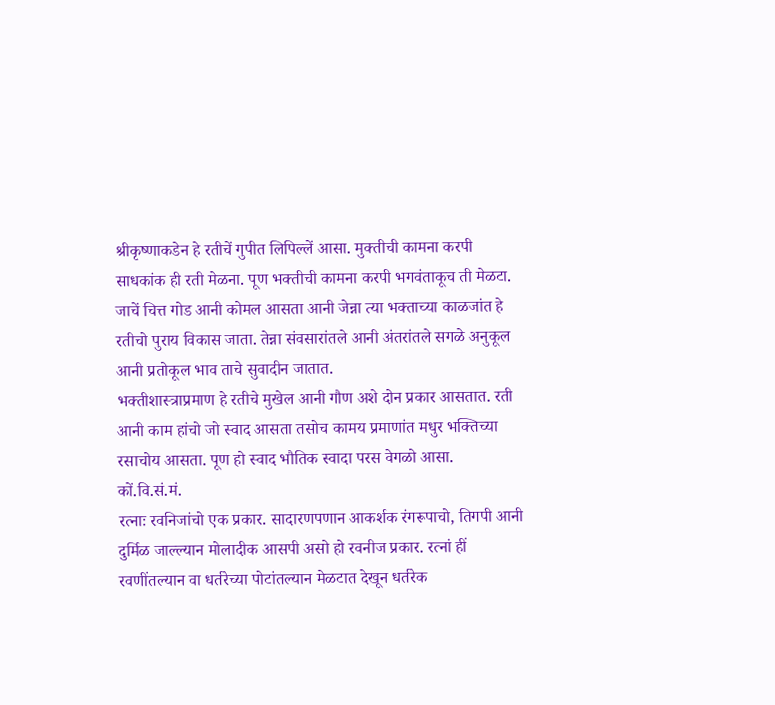श्रीकृष्णाकडेन हे रतीचें गुपीत लिपिल्लें आसा. मुक्तीची कामना करपी साधकांक ही रती मेळना. पूण भक्तीची कामना करपी भगवंताकूच ती मेळटा. जाचें चित्त गोड आनी कोमल आसता आनी जेन्ना त्या भक्ताच्या काळजांत हे रतीचो पुराय विकास जाता. तेन्ना संवसारांतले आनी अंतरांतले सगळे अनुकूल आनी प्रतोकूल भाव ताचे सुवादीन जातात.
भक्तीशास्त्राप्रमाण हे रतीचे मुखेल आनी गौण अशे दोन प्रकार आसतात. रती आनी काम हांचो जो स्वाद आसता तसोच कामय प्रमाणांत मधुर भक्तिच्या रसाचोय आसता. पूण हो स्वाद भौतिक स्वादा परस वेगळो आसा.
कों.वि.सं.मं.
रत्नाः रवनिजांचो एक प्रकार. सादारणपणान आकर्शक रंगरूपाचो, तिगपी आनी दुर्मिळ जाल्ल्यान मोलादीक आसपी असो हो रवनीज प्रकार. रत्नां हीं रवणींतल्यान वा धर्तरेच्या पोटांतल्यान मेळटात देखून धर्तरेक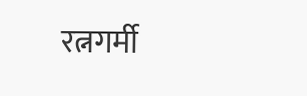रत्नगर्मी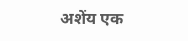अशेंय एक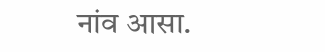नांव आसा.